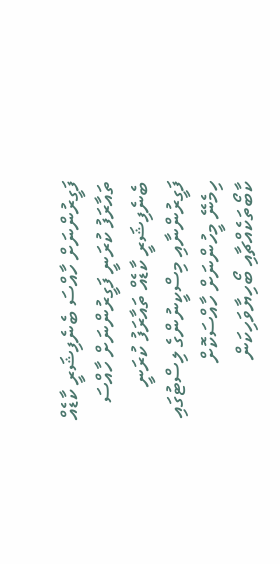ފަގީރުންނަށް ހާއްސަ ބެނެފިޝަރީ ކާޑެއް ތައާރަފު ކުރަނީ ފަގީރުންނަށް ހާއްސަ ބެނެފިޝަރީ ކާޑެއް ތައާރަފު ކުރަނީ
ފަގީރުންނާއި މިސްކީނުންގެ ލިސްޓުގައި ހިމެނޭ މީހުންނަށް ހާއްސަކޮށް ކާބޯތަކެއްޗާއި ބޯހިޔާވަހިކަން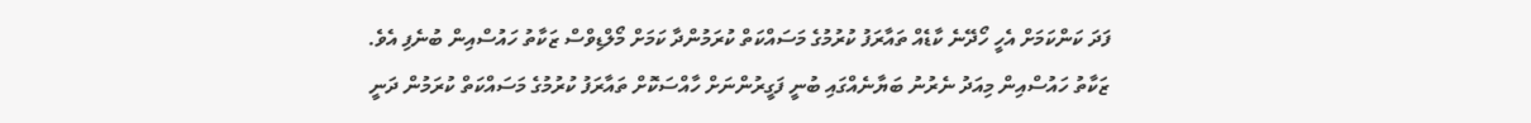ފަދަ ކަންކަމަށް އެހީ ހޯދޭނެ ކާޑެއް ތައާރަފު ކުރުމުގެ މަސައްކަތް ކުރަމުންދާ ކަމަށް މޯލްޑިވްސް ޒަކާތު ހައުސްއިން ބުނެފި އެވެ.
ޒަކާތު ހައުސްއިން މިއަދު ނެރުނު ބަޔާނެއްގައި ބުނީ ފަގީރުންނަށް ހާއްސަކޮށް ތައާރަފު ކުރުމުގެ މަސައްކަތް ކުރަމުން ދަނީ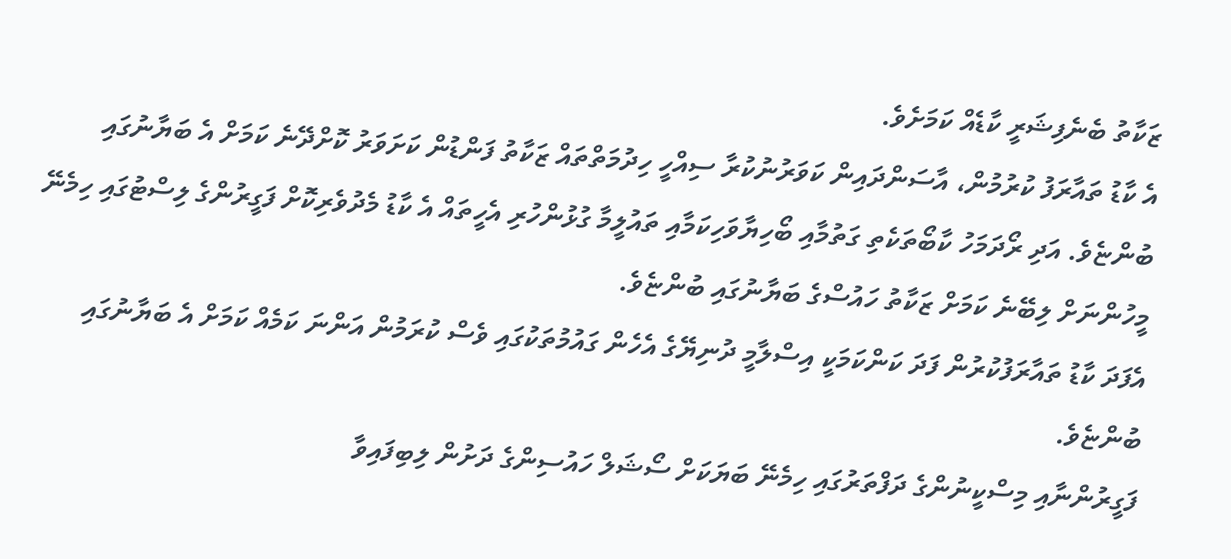ޒަކާތު ބެނެފިޝަރީ ކާޑެއް ކަމަށެވެ.
އެ ކާޑު ތައާރަފު ކުރުމުން، އާސަންދައިން ކަވަރުނުކުރާ ސިއްހީ ހިދުމަތްތައް ޒަކާތު ފަންޑުން ކަށަވަރު ކޮށްދޭނެ ކަމަށް އެ ބަޔާނުގައި ބުންޏެވެ. އަދި ރޯދަމަހު ކާބޯތަކެތި ގަތުމާއި ބޯހިޔާވަހިކަމާއި ތައުލީމާ ގުޅުންހުރި އެހީތައް އެ ކާޑު މެދުވެރިކޮށް ފަގީރުންގެ ލިސްޓުގައި ހިމެނޭ މީހުންނަށް ލިބޭނެ ކަމަށް ޒަކާތު ހައުސްގެ ބަޔާނުގައި ބުންޏެވެ.
އެފަދަ ކާޑު ތައާރަފުކުރުން ފަދަ ކަންކަމަކީ އިސްލާމީ ދުނިޔޭގެ އެހެން ގައުމުތަކުގައި ވެސް ކުރަމުން އަންނަ ކަމެއް ކަމަށް އެ ބަޔާނުގައި ބުންޏެވެ.
ފަގީރުންނާއި މިސްކީނުންގެ ދަފްތަރުގައި ހިމެނޭ ބަޔަކަށް ސޯޝަލް ހައުސިންގެ ދަށުން ލިބިފައިވާ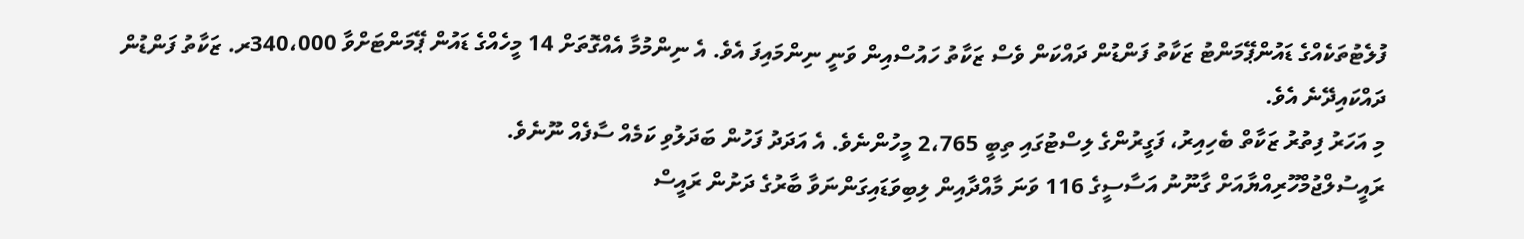ފުލެޓުތަކެއްގެ ޑައުންޕޭމަންޓު ޒަކާތު ފަންޑުން ދައްކަން ވެސް ޒަކާތު ހައުސްއިން ވަނީ ނިންމައިފަ އެވެ. އެ ނިންމުމާ އެއްގޮތަށް 14 މީހެއްގެ ޑައުން ޕޭމަންޓަށްވާ 340،000ރ. ޒަކާތު ފަންޑުން ދައްކައިދޭނެ އެވެ.
މި އަހަރު ފިތުރު ޒަކާތް ބެހިއިރު، ފަގީރުންގެ ލިސްޓުގައި ތިބީ 2،765 މީހުންނެވެ. އެ އަދަދު ފަހުން ބަދަލުވި ކަމެއް ސާފެއް ނޫނެވެ.
ރައީސުލްޖުމްހޫރިއްޔާއަށް ގާނޫނު އަސާސީގެ 116 ވަނަ މާއްދާއިން ލިބިވަޑައިގަންނަވާ ބާރުގެ ދަށުން ރައީސް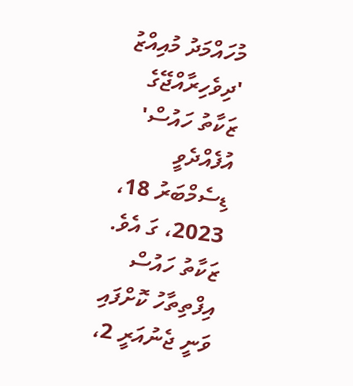މުހައްމަދު މުއިއްޒު 'ދިވެހިރާއްޖޭގެ ޒަކާތު ހައުސް' އުފެއްދެވީ ޑިސެމްބަރު 18، 2023، ގަ އެވެ. ޒަކާތު ހައުސް އިފްތިތާހު ކޮށްފައި ވަނީ ޖެނުއަރީ 2،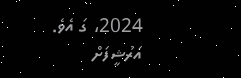2024، ގަ އެވެ.
އަރުޝީފަށް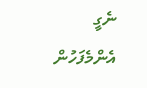ނެގީ
އެންމެފަހުން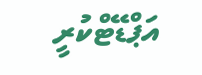އަޕްޑޭޓްކުރީ